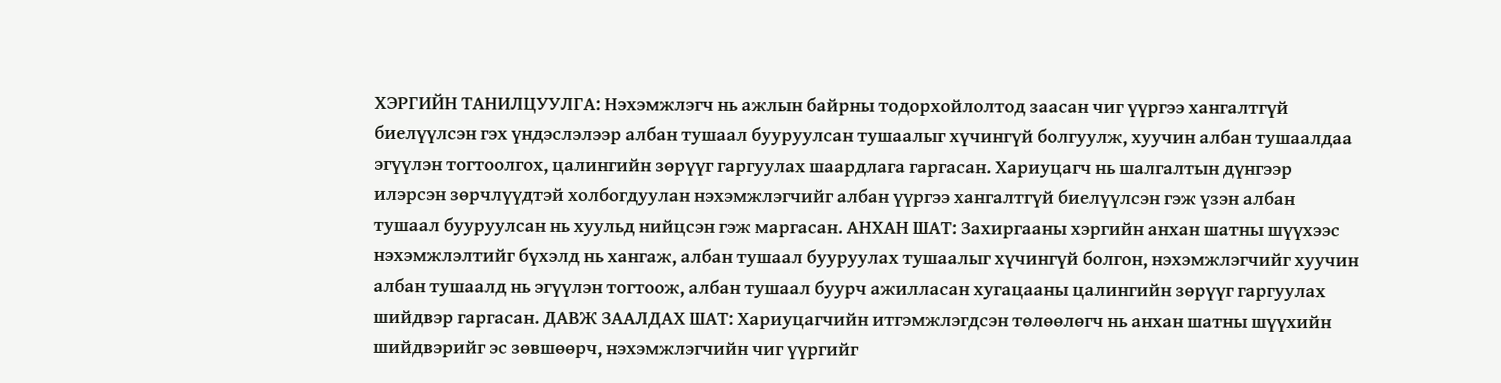ХЭРГИЙН ТАНИЛЦУУЛГА: Нэхэмжлэгч нь ажлын байрны тодорхойлолтод заасан чиг үүргээ хангалтгүй биелүүлсэн гэх үндэслэлээр албан тушаал бууруулсан тушаалыг хүчингүй болгуулж, хуучин албан тушаалдаа эгүүлэн тогтоолгох, цалингийн зөрүүг гаргуулах шаардлага гаргасан. Хариуцагч нь шалгалтын дүнгээр илэрсэн зөрчлүүдтэй холбогдуулан нэхэмжлэгчийг албан үүргээ хангалтгүй биелүүлсэн гэж үзэн албан тушаал бууруулсан нь хуульд нийцсэн гэж маргасан. АНХАН ШАТ: Захиргааны хэргийн анхан шатны шүүхээс нэхэмжлэлтийг бүхэлд нь хангаж, албан тушаал бууруулах тушаалыг хүчингүй болгон, нэхэмжлэгчийг хуучин албан тушаалд нь эгүүлэн тогтоож, албан тушаал буурч ажилласан хугацааны цалингийн зөрүүг гаргуулах шийдвэр гаргасан. ДАВЖ ЗААЛДАХ ШАТ: Хариуцагчийн итгэмжлэгдсэн төлөөлөгч нь анхан шатны шүүхийн шийдвэрийг эс зөвшөөрч, нэхэмжлэгчийн чиг үүргийг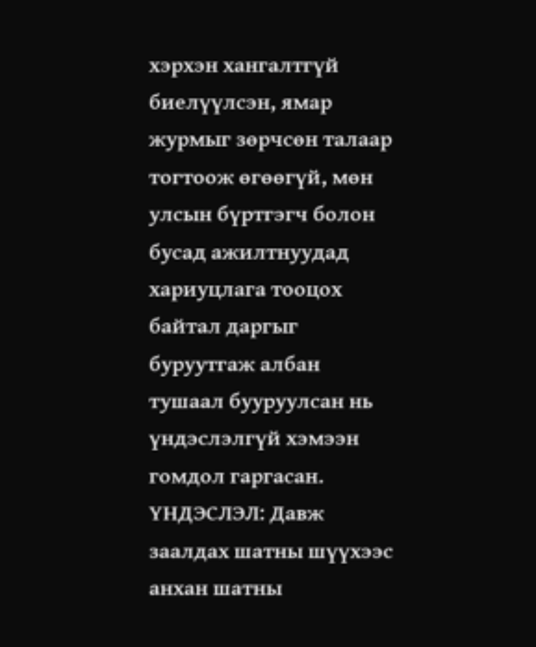хэрхэн хангалтгүй биелүүлсэн, ямар журмыг зөрчсөн талаар тогтоож өгөөгүй, мөн улсын бүртгэгч болон бусад ажилтнуудад хариуцлага тооцох байтал даргыг буруутгаж албан тушаал бууруулсан нь үндэслэлгүй хэмээн гомдол гаргасан.
ҮНДЭСЛЭЛ: Давж заалдах шатны шүүхээс анхан шатны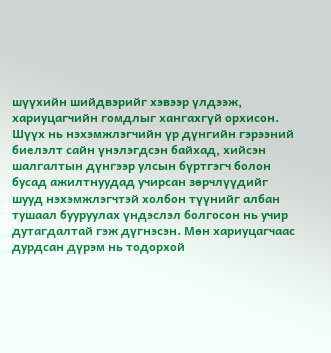шүүхийн шийдвэрийг хэвээр үлдээж, хариуцагчийн гомдлыг хангахгүй орхисон. Шүүх нь нэхэмжлэгчийн үр дүнгийн гэрээний биелэлт сайн үнэлэгдсэн байхад, хийсэн шалгалтын дүнгээр улсын бүртгэгч болон бусад ажилтнуудад учирсан зөрчлүүдийг шууд нэхэмжлэгчтэй холбон түүнийг албан тушаал бууруулах үндэслэл болгосон нь учир дутагдалтай гэж дүгнэсэн. Мөн хариуцагчаас дурдсан дүрэм нь тодорхой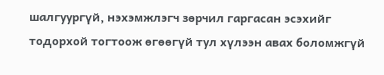шалгуургүй, нэхэмжлэгч зөрчил гаргасан эсэхийг тодорхой тогтоож өгөөгүй тул хүлээн авах боломжгүй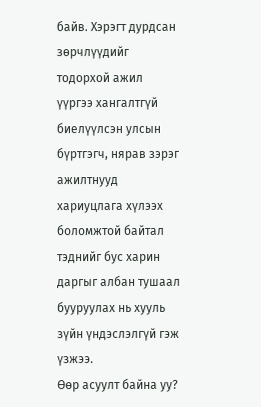байв. Хэрэгт дурдсан зөрчлүүдийг тодорхой ажил үүргээ хангалтгүй биелүүлсэн улсын бүртгэгч, нярав зэрэг ажилтнууд хариуцлага хүлээх боломжтой байтал тэднийг бус харин даргыг албан тушаал бууруулах нь хууль зүйн үндэслэлгүй гэж үзжээ.
Өөр асуулт байна уу?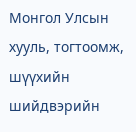Монгол Улсын хууль, тогтоомж, шүүхийн шийдвэрийн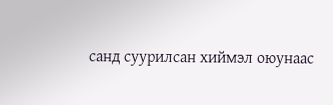санд суурилсан хиймэл оюунаас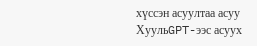хүссэн асуултаа асуу
ХуульGPT-ээс асуух